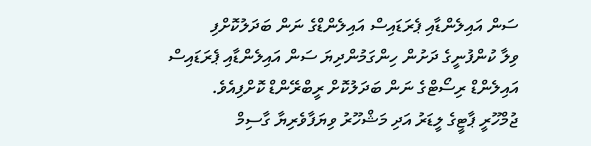ސަން އައިލެންޑާއި ޕެރަޑައިސް އައިލެންޑްގެ ނަން ބަދަލުކޮށްފި
ވިލާ ކުންފުނީގެ ދަށުން ހިންގަމުންދިޔަ ސަން އައިލެންޑާއި ޕެރަޑައިސް އައިލެންޑް ރިސޯޓްގެ ނަން ބަދަލުކޮށް ރީބްރޭންޑް ކޮށްފިއެވެ.
ޖުމްހޫރީ ޕާޓީގެ ލީޑަރު އަދި މަޝްހޫރު ވިޔަފާވެރިޔާ ގާސިމް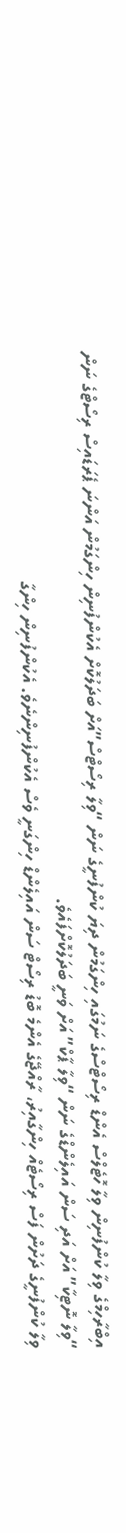އިބްރާހިމްގެ ވިލާ ކުންފުނިން ވިލާ ހޮޓެލްސް އެންޑް ރިސޯޓްސްގެ ނަމުގައި ހިންގަމުން ދިޔަ ކުންފުނީގެ ނަން “ވިލާ ރިސޯޓްސް”އަށް ބަދަލުކޮށް އެކުންފުނިން ހިންގަމުން އަންނަ ޕެރަޑައިސް ރިސޯޓްގެ ނަން “ވިލާ ނޮޓިކާ” އަށް އަދި ސަން އައިލެންޑްގެ ނަން “ވިލާ ޕާކް” އަށް ވަނީ ބަދަލުކޮށްފައެވެ.
ވިލާ ކުންފުނީގެ ދަށުން ފަސް ރިސޯޓެއް ހިންގާއިރު، ރާއްޖޭގެ އެންމެ ބޮޑު ރިސޯޓް ސަން އައިލެންޑް ހިންގަނީ ވެސް އެކުންފުނިންނެވެ. އެކުންފުނިން ހިންގާ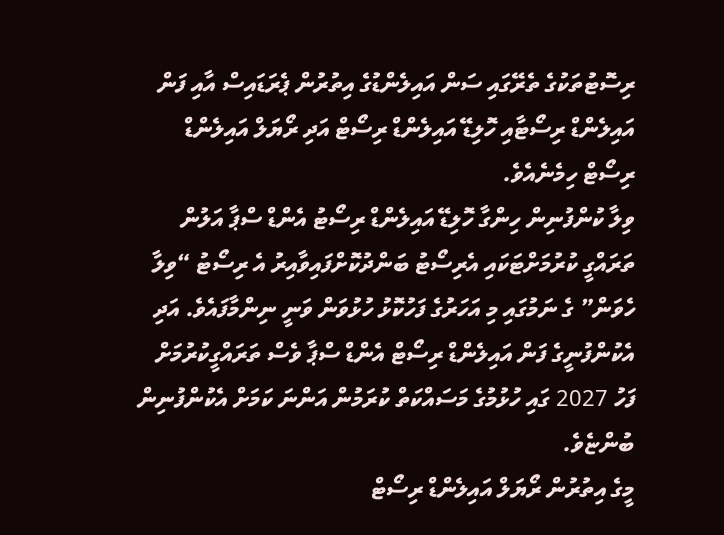ރިސޮޓުތަކުގެ ތެރޭގައި ސަން އައިލެންޑުގެ އިތުރުން ޕެރަޑައިސް އާއި ފަން އައިލެންޑް ރިސޯޓާއި ހޮލިޑޭ އައިލެންޑް ރިސޯޓް އަދި ރޯޔަލް އައިލެންޑް ރިސޯޓް ހިމެނެއެވެ.
ވިލާ ކުންފުނިން ހިންގާ ހޮލިޑޭ އައިލެންޑް ރިސޯޓު އެންޑް ސްޕާ އަލުން ތަރައްގީ ކުރުމަށްޓަކައި އެރިސޯޓު ބަންދުކޮށްފައިވާއިރު އެ ރިސޯޓު “ވިލާ ހެވަން” ގެ ނަމުގައި މި އަހަރުގެ ފަހުކޮޅު ހުޅުވަން ވަނީ ނިންމާފައެވެ. އަދި އެކުންފުނީގެ ފަން އައިލެންޑް ރިސޯޓް އެންޑް ސްޕާ ވެސް ތަރައްގީކުރުމަށް ފަހު 2027 ގައި ހުޅުމުގެ މަސައްކަތް ކުރަމުން އަންނަ ކަމަށް އެކުންފުނިން ބުންޏެވެ.
މީގެ އިތުރުން ރޯޔަލް އައިލެންޑް ރިސޯޓް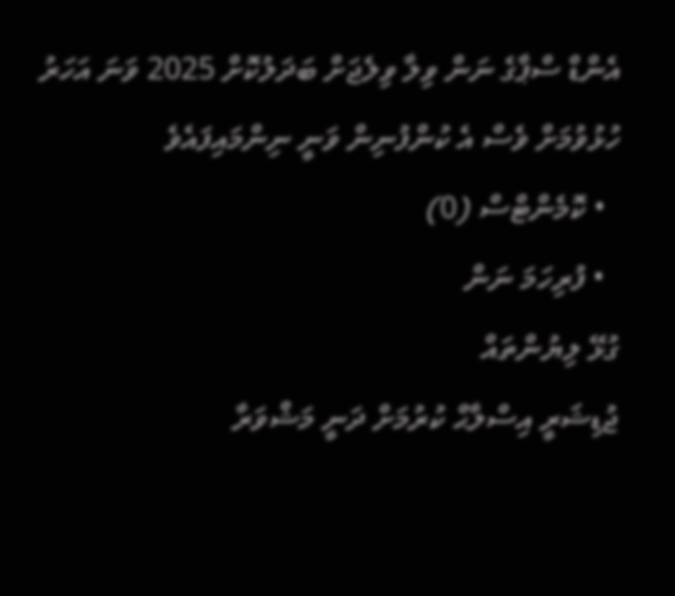އެންޑް ސްޕާގެ ނަން ވިލާ ވިލެޖަށް ބަދަލުކޮށް 2025 ވަނަ އަހަރު ހުޅުވުމަށް ވެސް އެ ކުންފުނިން ވަނީ ނިންމައިފައެވެ
  • ކޮމެންޓްސް (0)
  • ފުރިހަމަ ނަން
ގުޅޭ ލިޔުންތައް
ޖުޑިޝަރީ އިސްލާޙް ކުރުމަށް ދަނީ މަޝްވަރާ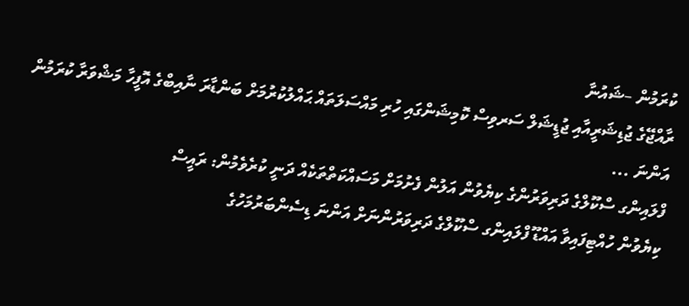ކުރަމުން –ޝައުނާ
ރާއްޖޭގެ ޖުޑިޝަރީއާއި ޖުޑީޝަލް ސަރވިސް ކޮމިޝަންގައި ހުރި މައްސަލަތައް ޙައްލުކުރުމަށް ބަންޑާރަ ނާއިބްގެ އޮފީހާ މަޝްވަރާ ކުރަމުން އަންނަ ...
ފްލައިންގ ސްކޫލްގެ ދަރިވަރުންގެ ކިޔެވުން އަލުން ފެށުމަށް މަސައްކަތްތަކެއް ދަނީ ކުރެވެމުން: ރައީސް
ކިޔެވުން ހުއްޓިފައިވާ އައްޑޫ ފްލައިންގ ސްކޫލްގެ ދަރިވަރުންނަށް އަންނަ ޑިސެންބަރުމަހުގެ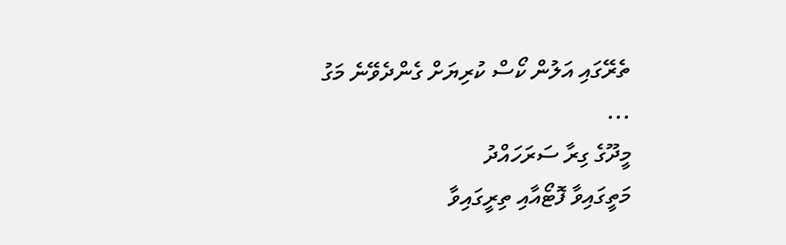ތެރޭގައި އަލުން ކޯސް ކުރިޔަށް ގެންދެވޭނެ މަގު ...
މީދޫގެ ގިރާ ސަރަހައްދު
މަތީގައިވާ ފޮޓޯއާއި ތިރީގައިވާ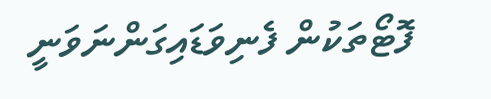ފޮޓޯތަކުން ފެނިވަޑައިގަންނަވަނީ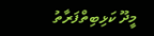މީދޫ ކަޅިބިތްފަރާތު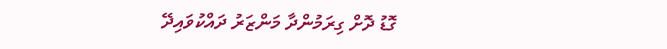ގޮޑު ދޮށް ގިރަމުންދާ މަންޒަރު ދައްކުވައިދޭ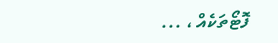ފޮޓޯތަކެއް ، ...